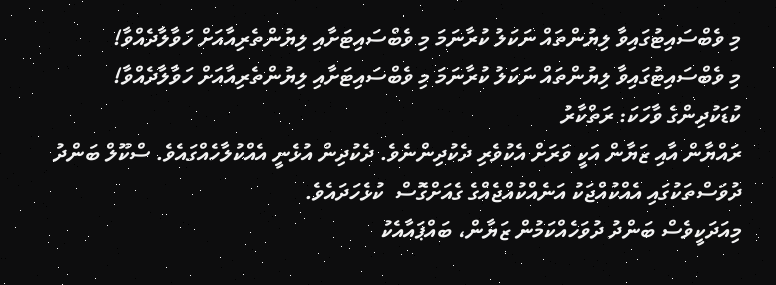މި ވެބްސައިޓުގައިވާ ލިޔުންތައް ނަކަލު ކުރާނަމަ މި ވެބްސައިޓަށާއި ލިޔުންތެރިއާއަށް ހަވާލާދެއްވާ!
މި ވެބްސައިޓުގައިވާ ލިޔުންތައް ނަކަލު ކުރާނަމަ މި ވެބްސައިޓަށާއި ލިޔުންތެރިއާއަށް ހަވާލާދެއްވާ!
ކުޑަކުދިންގެ ވާހަކަ: ރަތްކާރު
ރައްޔާން އާއި ޒަޔާން އަކީ ވަރަށް އެކުވެރި ދެކުދިންނެވެ. ދެކުދިން އުޅެނީ އެއްކުލާހެއްގައެވެ. ސްކޫލް ބަންދު ދުވަސްތަކުގައި އެއްކުއްޖަކު އަނެއްކުއްޖެއްގެ ގެއަށްގޮސް  ކުޅެހަދައެވެ.
މިއަދަކީވެސް ބަންދު ދުވަހެއްކަމުން ޒަޔާން، ބައްޕައާއެކު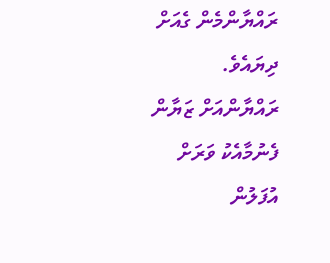ރައްޔާންމެން ގެއަށް ދިޔައެވެ. ރައްޔާންއަށް ޒަޔާން ފެނުމާއެކު ވަރަށް އުފަލުން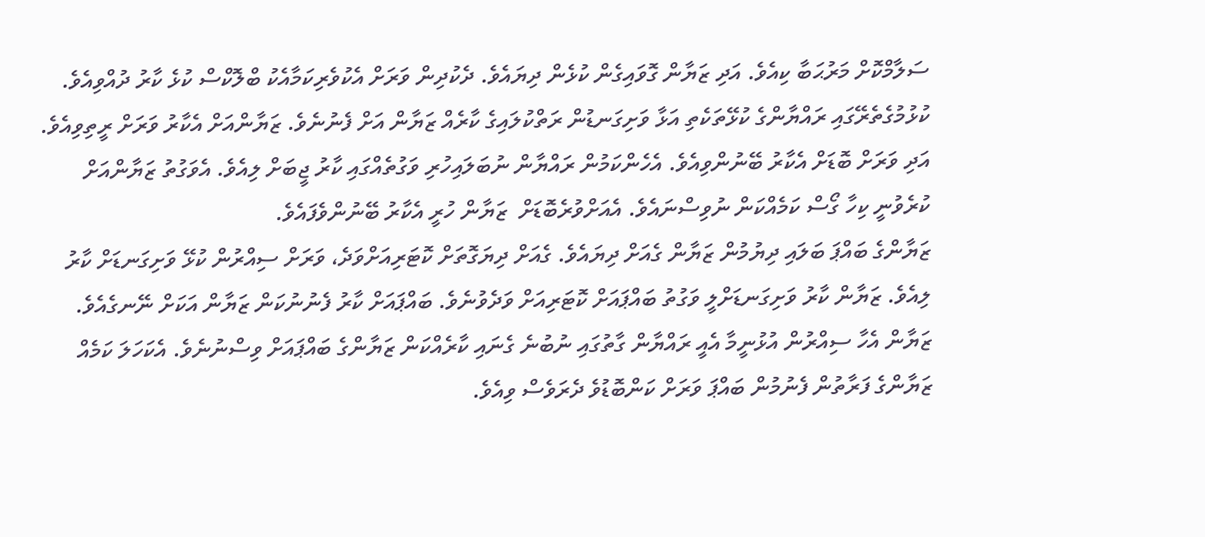ސަލާމްކޮށް މަރުޙަބާ ކިއެވެ. އަދި ޒަޔާން ގޮވައިގެން ކުޅެން ދިޔައެވެ. ދެކުދިން ވަރަށް އެކުވެރިކަމާއެކު ބްލޮކްސް ކުޅެ ކާރު ދުއްވިއެވެ. ކުޅުމުގެތެރޭގައި ރައްޔާންގެ ކުޅޭތަކެތި އަޅާ ވަށިގަނޑުން ރަތްކުލައިގެ ކާރެއް ޒަޔާން އަށް ފެނުނެވެ. ޒަޔާންއަށް އެކާރު ވަރަށް ރީތިވިއެވެ. އަދި ވަރަށް ބޮޑަށް އެކާރު ބޭނުންވިއެވެ. އެހެންކަމުން ރައްޔާން ނުބަލައިހުރި ވަގުތެއްގައި ކާރު ޖީބަށް ލިއެވެ. އެވަގުތު ޒަޔާންއަށް ކުރެވުނީ ކިހާ ގޯސް ކަމެއްކަން ނުވިސްނައެވެ. އެއަށްވުރެބޮޑަށް  ޒަޔާން ހުރީ އެކާރު ބޭނުންވެފައެވެ.
ޒަޔާންގެ ބައްޕަ ބަލައި ދިޔުމުން ޒަޔާން ގެއަށް ދިޔައެވެ. ގެއަށް ދިޔަގޮތަށް ކޮޓަރިއަށްވަދެ، ވަރަށް ސިއްރުން ކުޅޭ ވަށިގަނޑަށް ކާރު ލިއެވެ. ޒަޔާން ކާރު ވަށިގަނޑަށްލީ ވަގުތު ބައްޕައަށް ކޮޓަރިއަށް ވަދެވުނެވެ. ބައްޕައަށް ކާރު ފެނުނުކަން ޒަޔާން އަކަށް ނޭނގެއެވެ.
ޒަޔާން އެހާ ސިއްރުން އުޅުނީމާ އެއީ ރައްޔާން ގާތުގައި ނުބުނެ ގެނައި ކާރެއްކަން ޒަޔާންގެ ބައްޕައަށް ވިސްނުނެވެ. އެކަހަލަ ކަމެއް ޒަޔާންގެ ފަރާތުން ފެނުމުން ބައްޕަ ވަރަށް ކަންބޮޑުވެ ދެރަވެސް ވިއެވެ.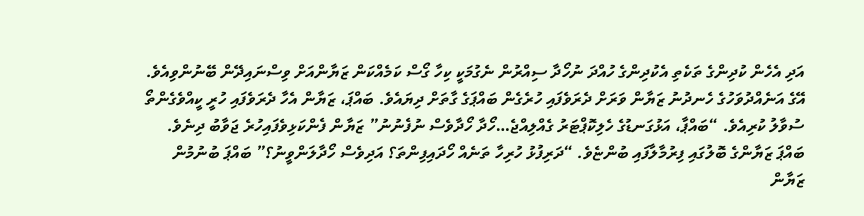އަދި އެހެން ކުދިންގެ ތަކެތި އެކުދިންގެ ހުއްދަ ނުހޯދާ ސިއްރުން ނެގުމަކީ ކިހާ ގޯސް ކަމެއްކަން ޒަޔާންއަށް ވިސްނައިދޭން ބޭނުންވިއެވެ.
އޭގެ އަނެއްދުވަހުގެ ހެނދުނު ޒަޔާން ވަރަށް ދެރަވެފައި ހުރެގެން ބައްޕަގެ ގާތަށް ދިޔައެވެ. ބައްޕަ، ޒަޔާން އެހާ ދެރަވެފައި ހުރީ ކީއްވެގެންތޯ ސުވާލު ކުރިއެވެ. “ބައްޕާ، އަޅުގަނޑުގެ ހެލިކޮޕްޓަރު ގެއްލިއްޖެ…ހޯދާ ހޯދާވެސް ނުފެނުނު” ޒަޔާން ފެންކަޅިވެފައިހުރެ ޖަވާބު ދިނެވެ. ބައްޕަ ޒަޔާންގެ ބޮލުގައި ފިރުމާލާފައި ބުންޏެވެ. “ދަރިފުޅު ހުރިހާ ތަނެއް ހޯދައިފިންތަ؟ އަދިވެސް ހޯދާލަންވީނު؟” ބައްޕަ ބުނުމުން ޒަޔާން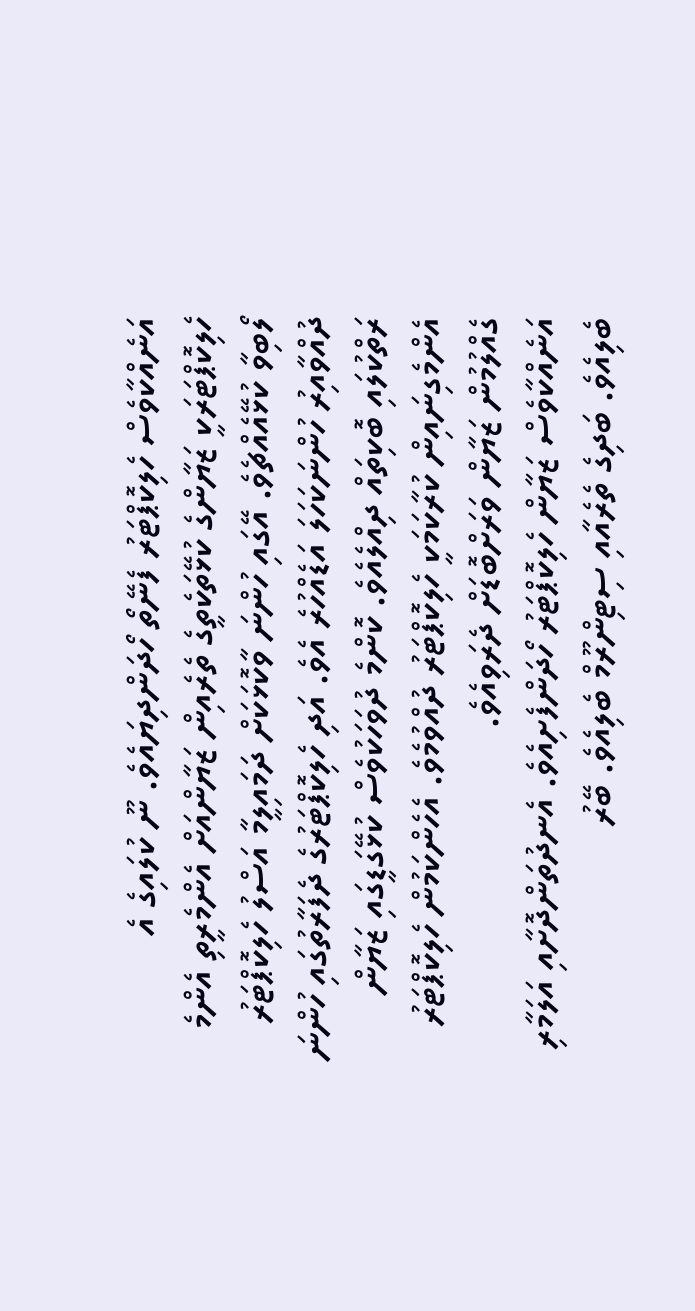އަނެއްކާވެސް ހެލިކޮޕްޓަރު ފެނޭތޯ ހޯދަންދިޔައެވެ. ނޫ ކުލައިގެ އެ ހެލިކޮޕްޓަރަކީ ޒަޔާންގެ ކުޅޭތަކެތީގެ ތެރެއިން ޒަޔާންއަށް އެންމެރީތި އެންމެ ލޯބިވާ ކުޅޭއެއްޗެވެ. އޭގައި ހުންނަ ވާކޮޅަކަށް ދަމައިލީމާ އަސްލު ހެލިކޮޕްޓަރު ދުއްވާއިރު ހުންނަކަހަލަ އަޑެއްހުރެ އެވެ. އަދި ހެލިކޮޕްޓަރުގެ ދެފަރާތުގައި ހުންނަ ރަތްކުލައި ބޮކިތައް ދިއްލެއެވެ. ކޮންމެ ދުވަހަކުވެސް ކުޅޭގަޑީގައި ޒަޔާން އެންމެގިނައިން ކުރާކަމަކީ ހެލިކޮޕްޓަރު ދުއްވުމެވެ. އެހެންކަމުން ހެލިކޮޕްޓަރު ގެއްލުމުން ޒަޔާން ވަރަށްބޮޑަށް ދެރަވިއެވެ.
އަނެއްކާވެސް ޒަޔާން ހެލިކޮޕްޓަރު ހޯދަންފެށިއެވެ. އެނދުތަންދޮށާއި އަލަމާރި ބެލިއެވެ. ބަދިގެ ތެރެއާއި ސިޓިންރޫމް ބެލިއެވެ. ބޭރު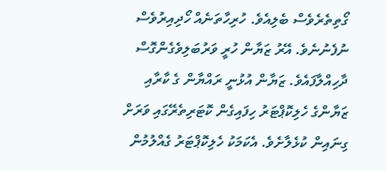ގޯތިތެރެވެސް ބެލިއެވެ. ހުރިހާތަނެއް ހޯދިއިރުވެސް ނުފެނުނެވެ. އޭރު ޒަޔާން ހުރީ ވަރުބަލިވެގެންގޮސް ދާހިއްލާފައެވެ. ޒަޔާން އުޅުނީ ރައްޔާން ގެ ކާރާއި ޒަޔާންގެ ހެލިކޮޕްޓަރު ހިފައިގެން ކޮޓަރިތެރޭގައި ވަރަށް ގިނައިން ކުޅެލާށެވެ. އެކަމަކު ހެލިކޮޕްޓަރު ގެއްލުމުން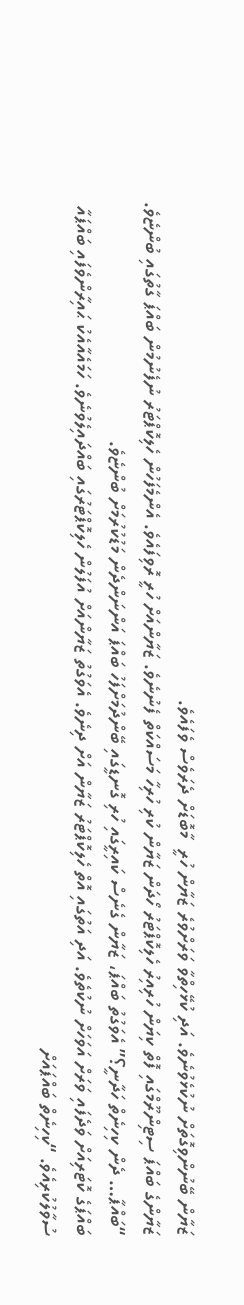ޒަޔާން ބޭނުންވިގޮތަށް ނުކުޅެވުނެވެ. އަދި ކުޅޭހިތްވާ ވަރަށްވުރެ ޒަޔާން ހުރީ  މާބޮޑަށް ދެރަވެސް ވެފައެވެ.
ޒަޔާންގެ ބައްޕަ ސިޓިންރޫމްގައި ފޮތް ކިޔަން ހުރިއިރު ހެލިކޮޕްޓަރު ހޯދަން ޒަޔާން ކުރި ހުރިހާ މަސައްކަތް ފެނުނެވެ. ޒަޔާންއަށް ހުރީ ރޮވިފައެވެ. އެންމެފަހުން ހެލިކޮޕްޓަރު ނުފެނުމުން ބައްޕަ ގާތުގައި ބުންޏެވެ. “ބައްޕާ… ދެން ކިހިނެތް ހަދާނީ؟” އެވަގުތު ބައްޕަ، ޒަޔާން ގެނެސް ކައިރީގައި ހުރި ގޮނޑީގައި ބޭންދުމަށްފަހު ބައްޕަ އަންނަންދެން މަޑުކުރުމަށް ބުންޏެވެ.
ބައްޕަގެ ކޮޓަރިއަށް ވަދެފައި ވަރަށް އަވަހަށް ނުކުތެވެ. އަދި އަތުގައި އޮތް ހެލިކޮޕްޓަރު ޒަޔާން އަށް ދިނެވެ. އެވަގުތު ޒަޔާންއަށް އުފަލުން ހެލިކޮޕްޓަރުގައި ބައްދައިލެވުނެވެ. ހަމައެއާއެކު ޙައިރާންވެފައި ބައްޕައާ ސުވާލުކުރިއެވެ. “ކިހިނެތް ބައްޕައަށް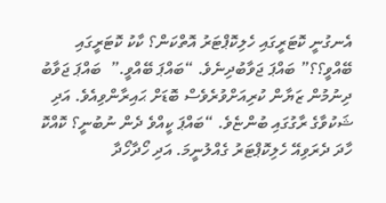އެނގުނީ ކޮޓަރީގައި ހެލިކޮޕްޓަރު އޮތްކަން؟ ކާކު ކޮޓަރީގައި ބޭއްވީ؟؟” ބައްޕަ ޖަވާބުދިނެވެ. “ބައްޕަ ބޭއްވީ.”  ބައްޕަ ޖަވާބު ދިނުމުން ޒަޔާން ކުރިއަށްވުރެވެސް ބޮޑަށް ޙައިރާންވިއެވެ. އަދި ޝަކުވާގެ ރާގުގައި ބުންޏެވެ. “ބައްޕަ ކީއްވެ ދެން ނުބުނީ؟ ކޮއްކޮ ހާދަ ދެރަވިއޭ ހެލިކޮޕްޓަރު ގެއްލުނީމަ. އަދި ހޯދާހޯދާ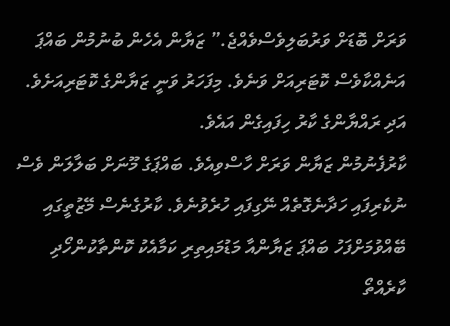ވަރަށް ބޮޑަށް ވަރުބަލިވެސްވެއްޖެ.” ޒަޔާން އެހެން ބުނުމުން ބައްޕަ އަނެއްކާވެސް ކޮޓަރިއަށް ވަނެވެ. މިފަހަރު ވަނީ ޒަޔާންގެ ކޮޓަރިއަށެވެ. އަދި ރައްޔާންގެ ކާރު ހިފައިގެން އައެވެ.
ކާރުފެނުމުން ޒަޔާން ވަރަށް ހާސްވިއެވެ. ބައްޕަގެ މޫނަށް ބަލާލަން ވެސް ނުކެރިފައި ހަދާނެގޮތެއް ނޭގިފައި ހުރެވުނެވެ. ކާރުގެނެސް މޭޒުތީގައި ބޭއްވުމަށްފަހު ބައްޕަ ޒަޔާންއާ މަޑުމައިތިރި ކަމާއެކު ކޮންތާކުންހޯދި ކާރެއްތޯ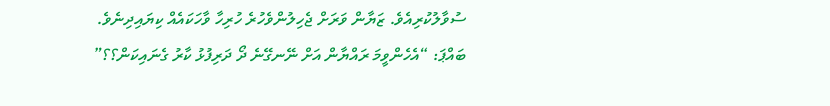ސުވާލުކުރިއެވެ. ޒަޔާން ވަރަށް ޖެހިލުންވެހުރެ ހުރިހާ ވާހަކައެއް ކިޔައިދިނެވެ.
ބައްޕަ: “އެހެންވީމަ ރައްޔާން އަށް ނޭނގޭނެ ދޯ ދަރިފުޅު ކާރު ގެނައިކަން؟؟”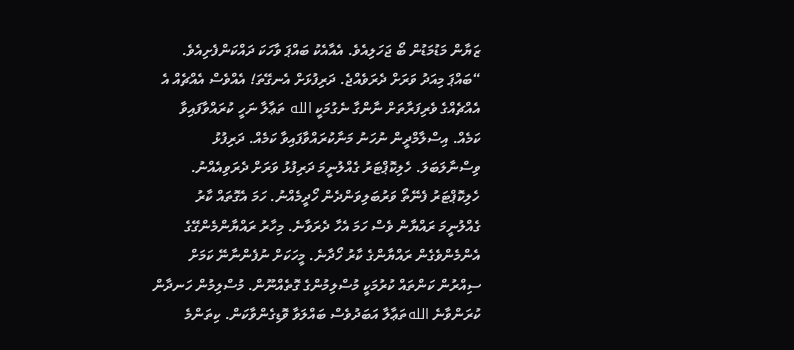ޒަޔާން މަޑުމަޑުން ބޯ ޖަހަލިއެވެ. އެއާއެކު ބައްޕަ ވާހަކަ ދައްކަންފެށިއެވެ. “ބައްޕަ މިއަދު ވަރަށް ދެރަވެއްޖެ. ދަރިފުޅަށް އެނގޭތަ! އެއްވެސް އެއްޗެއް އެ އެއްޗެއްގެ ވެރިފަރާތަށް ނާންގާ ނެގުމަކީ الله ތަޢާލާ ނަހީ ކުރައްވާފައިވާ ކަމެއް. އިސްލާމްދީން ނުހަނު މަނާކުރައްވާފައިވާ ކަމެއް. ދަރިފުޅު ވިސްނާލަބަލަ. ހެލިކޮޕްޓަރު ގެއްލުނީމަ ދަރިފުޅު ވަރަށް ދެރަވިއެއްނު. ހެލިކޮޕްޓަރު ފެނޭތޯ ވަރުބަލިވަންދެން ހޯދީމެއްނު. ހަމަ އެގޮތައް ކާރު ގެއްލުނީމަ ރައްޔާން ވެސް ހަމަ އެހާ ދެރަވާނެ. މިހާރު ރައްޔާންމެންގޭގެ އެންމެންވެގެން ރައްޔާންގެ ކާރު ހޯދާނެ. މީހަކަށް ނުފެންނާނޭ ކަމަށް ސިއްރުން ކަންތައް ކުރުމަކީ މުސްލިމުންގެ ގޮތެއްނޫން. މުސްލިމުން ހަނދާން ކުރަންވާނެ اللهތަޢާލާ އަބަދުވެސް ބައްލަވާ ވޮޑިގެންވާކަން. ކިތަންމެ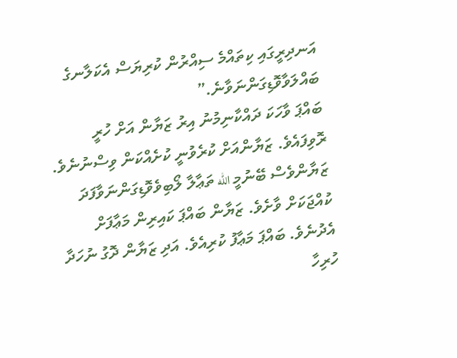އަނދިރީގައި ކިތައްމެ ސިއްރުން ކުރިޔަސް އެކަލާނގެ ބައްލަވާވޮޑިގަންނަވާނެ.”
ބައްޕަ ވާހަކަ ދައްކާނިމުނު އިރު ޒަޔާން އަށް ހުރީ ރޮވިފައެވެ. ޒަޔާންއަށް ކުރެވުނީ ކުށެއްކަން ވިސްނުނެވެ. ޒަޔާންވެސް ބޭނުމީ الله ތަޢާލާ ލޯބިވެވޮޑިގަންނަވާފަދަ ކުއްޖަކަށް ވާށެވެ. ޒަޔާން ބައްޕަ ކައިރިން މަޢާފަށް އެދުނެވެ. ބައްޕަ މަޢާފު ކުރިއެވެ. އަދި ޒަޔާން ދޮގު ނުހަދާ ހުރިހާ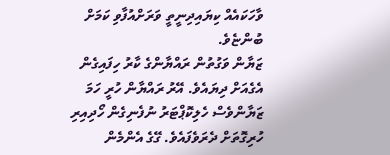ވާހަކައެއް ކިޔައިދިނީތީ ވަރަށްއުފާވި ކަމަށް ބުންޏެވެ.
ޒަޔާން ވަގުތުން ރައްޔާންގެ ކާރު ހިފައިގެން އެގެއަށް ދިޔައެވެ. އޭރު ރައްޔާން ހުރީ ހަމަ ޒަޔާންވެސް ހެލިކޮޕްޓަރު ނުފެނިގެން ހޯދިއިރި ހުރިގޮތަށް ދެރަވެފައެވެ. ގޭގެ އެންމެން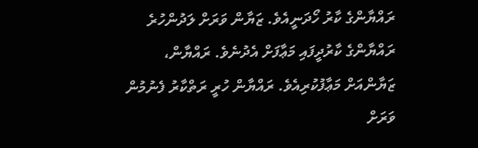ރައްޔާންގެ ކާރު ހޯދަނީއެވެ. ޒަޔާން ވަރަށް ލަދުންހުރެ ރައްޔާންގެ ކާރުދީފައި މަޢާފަށް އެދުނެވެ. ރައްޔާން، ޒަޔާންއަށް މަޢާފުކުރިއެވެ. ރައްޔާން ހުރީ ރަތްކާރު ފެނުމުން ވަރަށް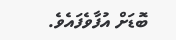ބޮޑަށް އުފާވެފައެވެ.